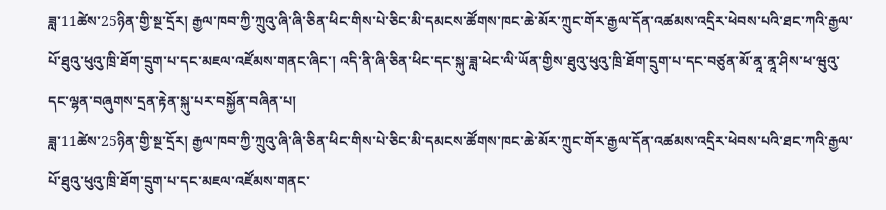ཟླ་11ཚེས་25ཉིན་གྱི་སྔ་དྲོར། རྒྱལ་ཁབ་ཀྱི་ཀྲུའུ་ཞི་ཞི་ཅིན་ཕིང་གིས་པེ་ཅིང་མི་དམངས་ཚོགས་ཁང་ཆེ་མོར་ཀྲུང་གོར་རྒྱལ་དོན་འཚམས་འདྲིར་ཕེབས་པའི་ཐང་ཀའི་རྒྱལ་པོ་ཐུའུ་ཕུའུ་ཁྲི་ཐོག་དྲུག་པ་དང་མཇལ་འཛོམས་གནང་ཞིང་། འདི་ནི་ཞི་ཅིན་ཕིང་དང་སྐུ་ཟླ་ཕེང་ལི་ཡོན་གྱིས་ཐུའུ་ཕུའུ་ཁྲི་ཐོག་དྲུག་པ་དང་བཙུན་མོ་ནཱ་ནཱ་ཤིས་ཕ་ཝུའུ་དང་ལྷན་བཞུགས་དྲན་རྟེན་སྐུ་པར་བསྐྱོན་བཞིན་པ།
ཟླ་11ཚེས་25ཉིན་གྱི་སྔ་དྲོར། རྒྱལ་ཁབ་ཀྱི་ཀྲུའུ་ཞི་ཞི་ཅིན་ཕིང་གིས་པེ་ཅིང་མི་དམངས་ཚོགས་ཁང་ཆེ་མོར་ཀྲུང་གོར་རྒྱལ་དོན་འཚམས་འདྲིར་ཕེབས་པའི་ཐང་ཀའི་རྒྱལ་པོ་ཐུའུ་ཕུའུ་ཁྲི་ཐོག་དྲུག་པ་དང་མཇལ་འཛོམས་གནང་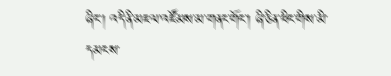ཞིང་། འདི་ནི་མཇལ་འཛོམས་མ་གནང་གོང་། ཞི་ཅིན་ཕིང་གིས་མི་དམངས་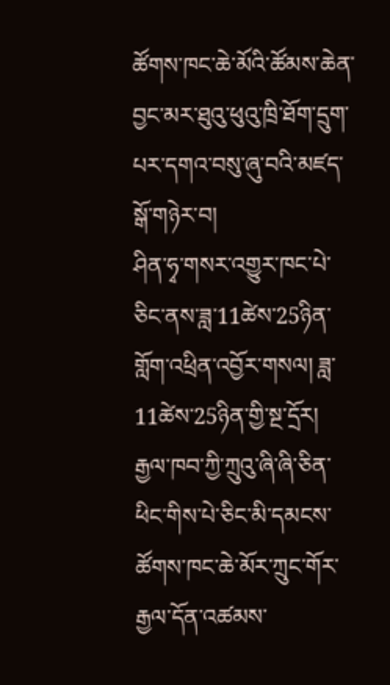ཚོགས་ཁང་ཆེ་མོའི་ཚོམས་ཆེན་བྱང་མར་ཐུའུ་ཕུའུ་ཁྲི་ཐོག་དྲུག་པར་དགའ་བསུ་ཞུ་བའི་མཛད་སྒོ་གཉེར་བ།
ཤིན་ཧྭ་གསར་འགྱུར་ཁང་པེ་ཅིང་ནས་ཟླ་11ཚེས་25ཉིན་གློག་འཕྲིན་འབྱོར་གསལ། ཟླ་11ཚེས་25ཉིན་གྱི་སྔ་དྲོར། རྒྱལ་ཁབ་ཀྱི་ཀྲུའུ་ཞི་ཞི་ཅིན་ཕིང་གིས་པེ་ཅིང་མི་དམངས་ཚོགས་ཁང་ཆེ་མོར་ཀྲུང་གོར་རྒྱལ་དོན་འཚམས་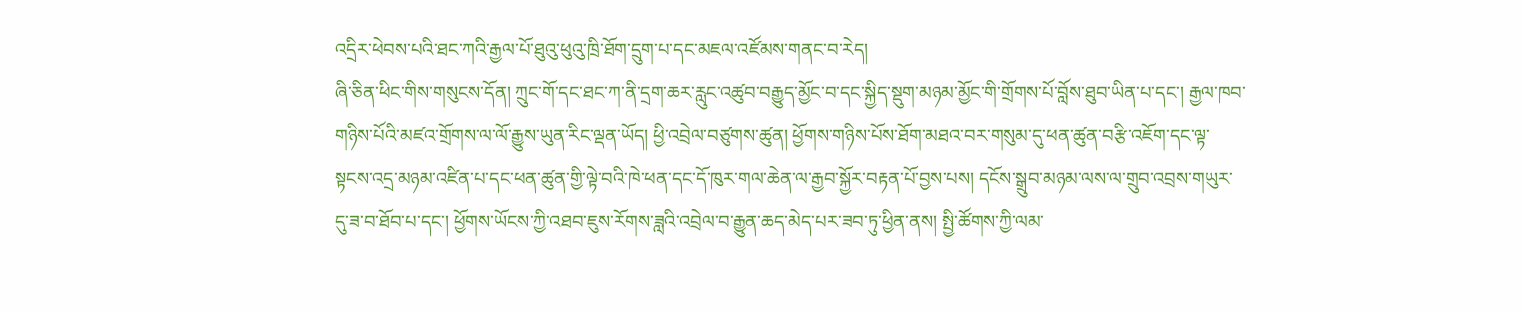འདྲིར་ཕེབས་པའི་ཐང་ཀའི་རྒྱལ་པོ་ཐུའུ་ཕུའུ་ཁྲི་ཐོག་དྲུག་པ་དང་མཇལ་འཛོམས་གནང་བ་རེད།
ཞི་ཅིན་ཕིང་གིས་གསུངས་དོན། ཀྲུང་གོ་དང་ཐང་ཀ་ནི་དྲག་ཆར་རླུང་འཚུབ་བརྒྱུད་མྱོང་བ་དང་སྐྱིད་སྡུག་མཉམ་མྱོང་གི་གྲོགས་པོ་བློས་ཐུབ་ཡིན་པ་དང་། རྒྱལ་ཁབ་གཉིས་པོའི་མཛའ་གྲོགས་ལ་ལོ་རྒྱུས་ཡུན་རིང་ལྡན་ཡོད། ཕྱི་འབྲེལ་བཙུགས་ཚུན། ཕྱོགས་གཉིས་པོས་ཐོག་མཐའ་བར་གསུམ་དུ་ཕན་ཚུན་བརྩི་འཇོག་དང་ལྟ་སྟངས་འདྲ་མཉམ་འཛིན་པ་དང་ཕན་ཚུན་གྱི་ལྟེ་བའི་ཁེ་ཕན་དང་དོ་ཁུར་གལ་ཆེན་ལ་རྒྱབ་སྐྱོར་བརྟན་པོ་བྱས་པས། དངོས་སྒྲུབ་མཉམ་ལས་ལ་གྲུབ་འབྲས་གཡུར་དུ་ཟ་བ་ཐོབ་པ་དང་། ཕྱོགས་ཡོངས་ཀྱི་འཐབ་ཇུས་རོགས་ཟླའི་འབྲེལ་བ་རྒྱུན་ཆད་མེད་པར་ཟབ་ཏུ་ཕྱིན་ནས། སྤྱི་ཚོགས་ཀྱི་ལམ་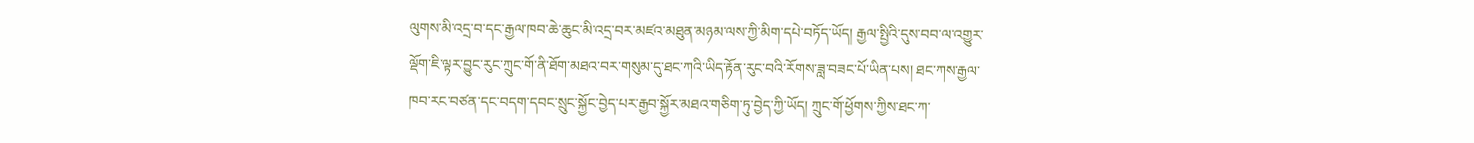ལུགས་མི་འདྲ་བ་དང་རྒྱལ་ཁབ་ཆེ་ཆུང་མི་འདྲ་བར་མཛའ་མཐུན་མཉམ་ལས་ཀྱི་མིག་དཔེ་བཏོད་ཡོད། རྒྱལ་སྤྱིའི་དུས་བབ་ལ་འགྱུར་ལྡོག་ཇི་ལྟར་བྱུང་རུང་ཀྲུང་གོ་ནི་ཐོག་མཐའ་བར་གསུམ་དུ་ཐང་ཀའི་ཡིད་རྟོན་རུང་བའི་རོགས་ཟླ་བཟང་པོ་ཡིན་པས། ཐང་ཀས་རྒྱལ་ཁབ་རང་བཙན་དང་བདག་དབང་སྲུང་སྐྱོང་བྱེད་པར་རྒྱབ་སྐྱོར་མཐའ་གཅིག་ཏུ་བྱེད་ཀྱི་ཡོད། ཀྲུང་གོ་ཕྱོགས་ཀྱིས་ཐང་ཀ་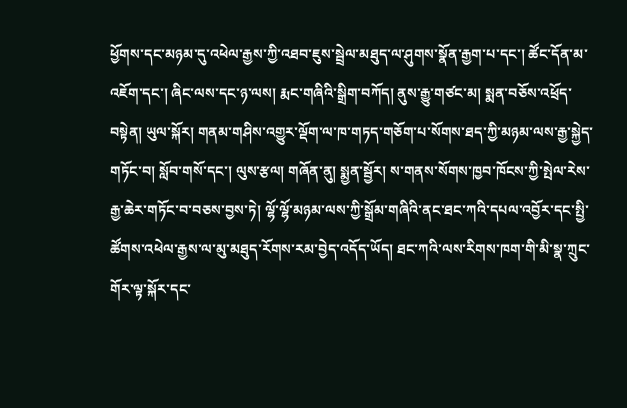ཕྱོགས་དང་མཉམ་དུ་འཕེལ་རྒྱས་ཀྱི་འཐབ་ཇུས་སྦྲེལ་མཐུད་ལ་ཤུགས་སྣོན་རྒྱག་པ་དང་། ཚོང་དོན་མ་འཇོག་དང་། ཞིང་ལས་དང་ཉ་ལས། རྨང་གཞིའི་སྒྲིག་བཀོད། ནུས་རྒྱུ་གཙང་མ། སྨན་བཅོས་འཕྲོད་བསྟེན། ཡུལ་སྐོར། གནམ་གཤིས་འགྱུར་ལྡོག་ལ་ཁ་གཏད་གཅོག་པ་སོགས་ཐད་ཀྱི་མཉམ་ལས་རྒྱ་སྐྱེད་གཏོང་བ། སློབ་གསོ་དང་། ལུས་རྩལ། གཞོན་ནུ། སྨྱན་སྦྱོར། ས་གནས་སོགས་ཁྱབ་ཁོངས་ཀྱི་སྤེལ་རེས་རྒྱ་ཆེར་གཏོང་བ་བཅས་བྱས་ཏེ། ལྷོ་ལྷོ་མཉམ་ལས་ཀྱི་སྒྲོམ་གཞིའི་ནང་ཐང་ཀའི་དཔལ་འབྱོར་དང་སྤྱི་ཚོགས་འཕེལ་རྒྱས་ལ་མུ་མཐུད་རོགས་རམ་བྱེད་འདོད་ཡོད། ཐང་ཀའི་ལས་རིགས་ཁག་གི་མི་སྣ་ཀྲུང་གོར་ལྟ་སྐོར་དང་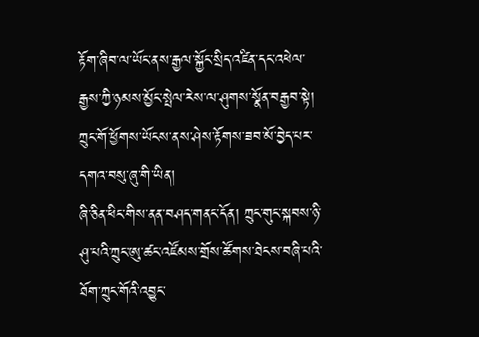རྟོག་ཞིབ་ལ་ཡོང་ནས་རྒྱལ་སྐྱོང་སྲིད་འཛིན་དང་འཕེལ་རྒྱས་ཀྱི་ཉམས་མྱོང་སྤེལ་རེས་ལ་ཤུགས་སྣོན་བརྒྱབ་སྟེ། ཀྲུང་གོ་ཕྱོགས་ཡོངས་ནས་ཤེས་རྟོགས་ཟབ་མོ་བྱེད་པར་དགའ་བསུ་ཞུ་གི་ཡིན།
ཞི་ཅིན་ཕིང་གིས་ནན་བཤད་གནང་དོན། ཀྲུང་གུང་སྐབས་ཉི་ཤུ་པའི་ཀྲུང་ཨུ་ཚང་འཛོམས་གྲོས་ཚོགས་ཐེངས་བཞི་པའི་ཐོག་ཀྲུང་གོའི་འབྱུང་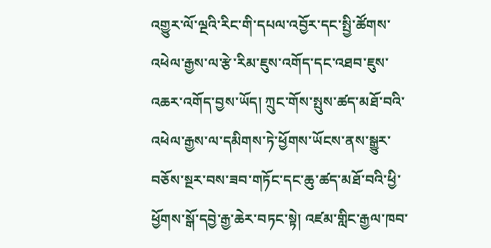འགྱུར་ལོ་ལྔའི་རིང་གི་དཔལ་འབྱོར་དང་སྤྱི་ཚོགས་འཕེལ་རྒྱས་ལ་རྩེ་རིམ་ཇུས་འགོད་དང་འཐབ་ཇུས་འཆར་འགོད་བྱས་ཡོད། ཀྲུང་གོས་སྤུས་ཚད་མཐོ་བའི་འཕེལ་རྒྱས་ལ་དམིགས་ཏེ་ཕྱོགས་ཡོངས་ནས་སྒྱུར་བཅོས་སྔར་བས་ཟབ་གཏོང་དང་ཆུ་ཚད་མཐོ་བའི་ཕྱི་ཕྱོགས་སྒོ་དབྱེ་རྒྱ་ཆེར་བཏང་སྟེ། འཛམ་གླིང་རྒྱལ་ཁབ་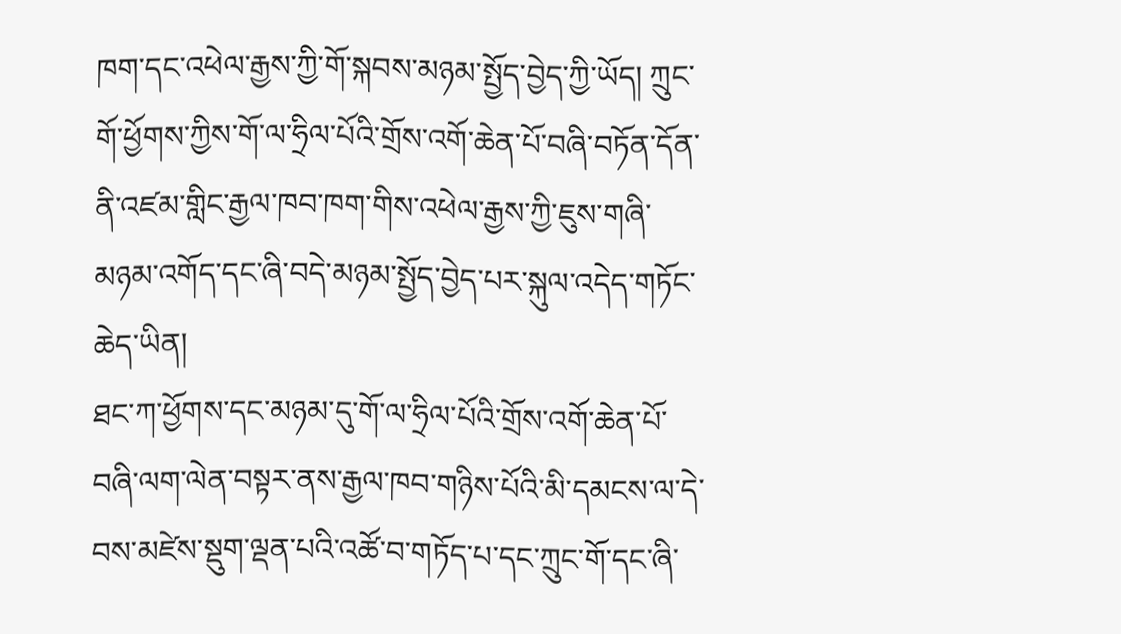ཁག་དང་འཕེལ་རྒྱས་ཀྱི་གོ་སྐབས་མཉམ་སྤྱོད་བྱེད་ཀྱི་ཡོད། ཀྲུང་གོ་ཕྱོགས་ཀྱིས་གོ་ལ་ཧྲིལ་པོའི་གྲོས་འགོ་ཆེན་པོ་བཞི་བཏོན་དོན་ནི་འཛམ་གླིང་རྒྱལ་ཁབ་ཁག་གིས་འཕེལ་རྒྱས་ཀྱི་ཇུས་གཞི་མཉམ་འགོད་དང་ཞི་བདེ་མཉམ་སྤྱོད་བྱེད་པར་སྐུལ་འདེད་གཏོང་ཆེད་ཡིན།
ཐང་ཀ་ཕྱོགས་དང་མཉམ་དུ་གོ་ལ་ཧྲིལ་པོའི་གྲོས་འགོ་ཆེན་པོ་བཞི་ལག་ལེན་བསྟར་ནས་རྒྱལ་ཁབ་གཉིས་པོའི་མི་དམངས་ལ་དེ་བས་མཛེས་སྡུག་ལྡན་པའི་འཚོ་བ་གཏོད་པ་དང་ཀྲུང་གོ་དང་ཞི་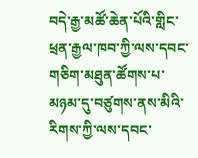བདེ་རྒྱ་མཚོ་ཆེན་པོའི་གླིང་ཕྲན་རྒྱལ་ཁབ་ཀྱི་ལས་དབང་གཅིག་མཐུན་ཚོགས་པ་མཉམ་དུ་བཙུགས་ནས་མིའི་རིགས་ཀྱི་ལས་དབང་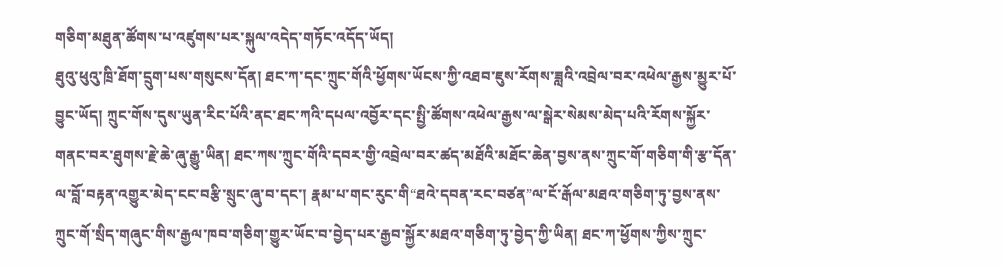གཅིག་མཐུན་ཚོགས་པ་འཛུགས་པར་སྐུལ་འདེད་གཏོང་འདོད་ཡོད།
ཐུའུ་ཕུའུ་ཁྲི་ཐོག་དྲུག་པས་གསུངས་དོན། ཐང་ཀ་དང་ཀྲུང་གོའི་ཕྱོགས་ཡོངས་ཀྱི་འཐབ་ཇུས་རོགས་ཟླའི་འབྲེལ་བར་འཕེལ་རྒྱས་མྱུར་པོ་བྱུང་ཡོད། ཀྲུང་གོས་དུས་ཡུན་རིང་པོའི་ནང་ཐང་ཀའི་དཔལ་འབྱོར་དང་སྤྱི་ཚོགས་འཕེལ་རྒྱས་ལ་སྒེར་སེམས་མེད་པའི་རོགས་སྐྱོར་གནང་བར་ཐུགས་རྗེ་ཆེ་ཞུ་རྒྱུ་ཡིན། ཐང་ཀས་ཀྲུང་གོའི་དབར་གྱི་འབྲེལ་བར་ཚད་མཐོའི་མཐོང་ཆེན་བྱས་ནས་ཀྲུང་གོ་གཅིག་གི་རྩ་དོན་ལ་བློ་བརྟན་འགྱུར་མེད་ངང་བརྩི་སྲུང་ཞུ་བ་དང་། རྣམ་པ་གང་རུང་གི“ཐའེ་དབན་རང་བཙན”ལ་ངོ་རྒོལ་མཐའ་གཅིག་ཏུ་བྱས་ནས་ཀྲུང་གོ་སྲིད་གཞུང་གིས་རྒྱལ་ཁབ་གཅིག་གྱུར་ཡོང་བ་བྱེད་པར་རྒྱབ་སྐྱོར་མཐའ་གཅིག་ཏུ་བྱེད་ཀྱི་ཡིན། ཐང་ཀ་ཕྱོགས་ཀྱིས་ཀྲུང་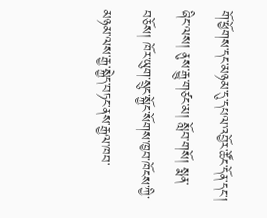གོ་ཕྱོགས་དང་མཉམ་དུ་དཔལ་འབྱོར་ཚོང་དོན་དང་། ཞིང་ལས། ནུས་རྒྱུ་གཙང་མ། སློབ་གསོ། སྨན་བཅོས། ཁོར་ཡུག་སྲུང་སྐྱོང་སོགས་ཁྱབ་ཁོངས་ཀྱི་མཉམ་ལས་རྒྱ་སྐྱེད་བཏང་ནས་རྒྱལ་ཁབ་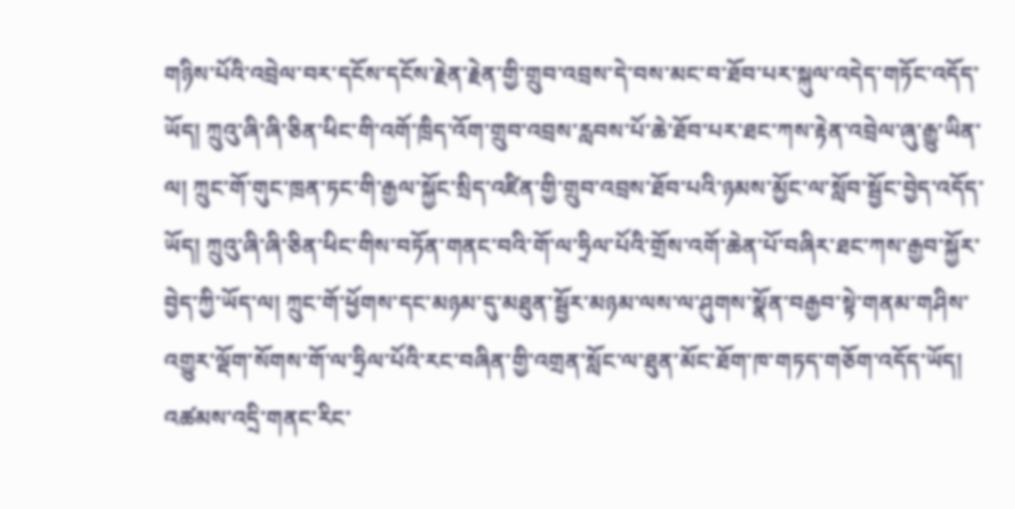གཉིས་པོའི་འབྲེལ་བར་དངོས་དངོས་རྗེན་རྗེན་གྱི་གྲུབ་འབྲས་དེ་བས་མང་བ་ཐོབ་པར་སྐུལ་འདེད་གཏོང་འདོད་ཡོད། ཀྲུའུ་ཞི་ཞི་ཅིན་ཕིང་གི་འགོ་ཁྲིད་འོག་གྲུབ་འབྲས་རླབས་པོ་ཆེ་ཐོབ་པར་ཐང་ཀས་རྟེན་འབྲེལ་ཞུ་རྒྱུ་ཡིན་ལ། ཀྲུང་གོ་གུང་ཁྲན་ཏང་གི་རྒྱལ་སྐྱོང་སྲིད་འཛིན་གྱི་གྲུབ་འབྲས་ཐོབ་པའི་ཉམས་མྱོང་ལ་སློབ་སྦྱོང་བྱེད་འདོད་ཡོད། ཀྲུའུ་ཞི་ཞི་ཅིན་ཕིང་གིས་བཏོན་གནང་བའི་གོ་ལ་ཧྲིལ་པོའི་གྲོས་འགོ་ཆེན་པོ་བཞིར་ཐང་ཀས་རྒྱབ་སྐྱོར་བྱེད་ཀྱི་ཡོད་ལ། ཀྲུང་གོ་ཕྱོགས་དང་མཉམ་དུ་མཐུན་སྦྱོར་མཉམ་ལས་ལ་ཤུགས་སྣོན་བརྒྱབ་སྟེ་གནམ་གཤིས་འགྱུར་ལྡོག་སོགས་གོ་ལ་ཧྲིལ་པོའི་རང་བཞིན་གྱི་འགྲན་སློང་ལ་ཐུན་མོང་ཐོག་ཁ་གཏད་གཅོག་འདོད་ཡོད།
འཚམས་འདྲི་གནང་རིང་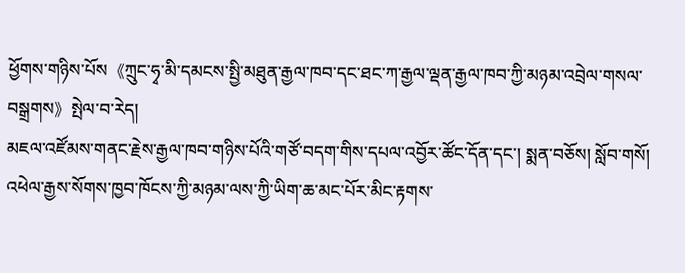ཕྱོགས་གཉིས་པོས《ཀྲུང་ཧྭ་མི་དམངས་སྤྱི་མཐུན་རྒྱལ་ཁབ་དང་ཐང་ཀ་རྒྱལ་ལྡན་རྒྱལ་ཁབ་ཀྱི་མཉམ་འབྲེལ་གསལ་བསྒྲགས》སྤེལ་བ་རེད།
མཇལ་འཛོམས་གནང་རྗེས་རྒྱལ་ཁབ་གཉིས་པོའི་གཙོ་བདག་གིས་དཔལ་འབྱོར་ཚོང་དོན་དང་། སྨན་བཅོས། སློབ་གསོ། འཕེལ་རྒྱས་སོགས་ཁྱབ་ཁོངས་ཀྱི་མཉམ་ལས་ཀྱི་ཡིག་ཆ་མང་པོར་མིང་རྟགས་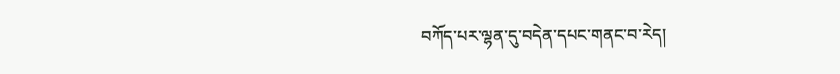བཀོད་པར་ལྷན་དུ་བདེན་དཔང་གནང་བ་རེད།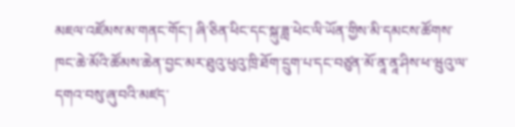མཇལ་འཛོམས་མ་གནང་གོང་། ཞི་ཅིན་ཕིང་དང་སྐུ་ཟླ་ཕེང་ལི་ཡོན་གྱིས་མི་དམངས་ཚོགས་ཁང་ཆེ་མོའི་ཚོམས་ཆེན་བྱང་མར་ཐུའུ་ཕུའུ་ཁྲི་ཐོག་དྲུག་པ་དང་བཙུན་མོ་ནཱ་ནཱ་ཤིས་ཕ་ཝུའུ་ལ་དགའ་བསུ་ཞུ་བའི་མཛད་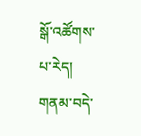སྒོ་འཚོགས་པ་རེད།
གནམ་བདེ་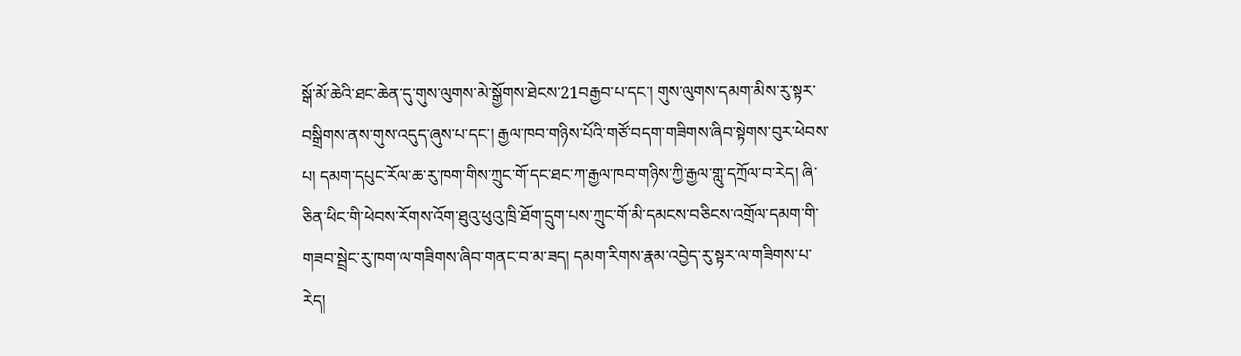སྒོ་མོ་ཆེའི་ཐང་ཆེན་དུ་གུས་ལུགས་མེ་སྒྱོགས་ཐེངས་21བརྒྱབ་པ་དང་། གུས་ལུགས་དམག་མིས་རུ་སྟར་བསྒྲིགས་ནས་གུས་འདུད་ཞུས་པ་དང་། རྒྱལ་ཁབ་གཉིས་པོའི་གཙོ་བདག་གཟིགས་ཞིབ་སྟེགས་བུར་ཕེབས་པ། དམག་དཔུང་རོལ་ཆ་རུ་ཁག་གིས་ཀྲུང་གོ་དང་ཐང་ཀ་རྒྱལ་ཁབ་གཉིས་ཀྱི་རྒྱལ་གླུ་དཀྲོལ་བ་རེད། ཞི་ཅིན་ཕིང་གི་ཕེབས་རོགས་འོག་ཐུའུ་ཕུའུ་ཁྲི་ཐོག་དྲུག་པས་ཀྲུང་གོ་མི་དམངས་བཅིངས་འགྲོལ་དམག་གི་གཟབ་སྦྲེང་རུ་ཁག་ལ་གཟིགས་ཞིབ་གནང་བ་མ་ཟད། དམག་རིགས་རྣམ་འབྱེད་རུ་སྟར་ལ་གཟིགས་པ་རེད།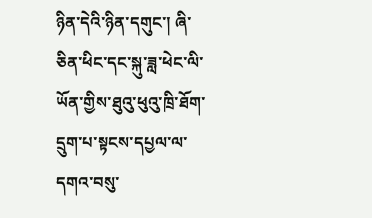ཉིན་དེའི་ཉིན་དགུང་། ཞི་ཅིན་ཕིང་དང་སྐུ་ཟླ་ཕེང་ལི་ཡོན་གྱིས་ཐུའུ་ཕུའུ་ཁྲི་ཐོག་དྲུག་པ་སྟངས་དཔྱལ་ལ་དགའ་བསུ་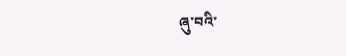ཞུ་བའི་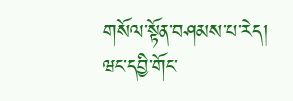གསོལ་སྟོན་བཤམས་པ་རེད།
ཝང་དབྱི་གོང་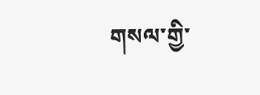གསལ་གྱི་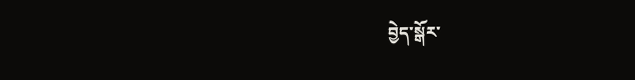བྱེད་སྒོར་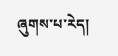ཞུགས་པ་རེད།